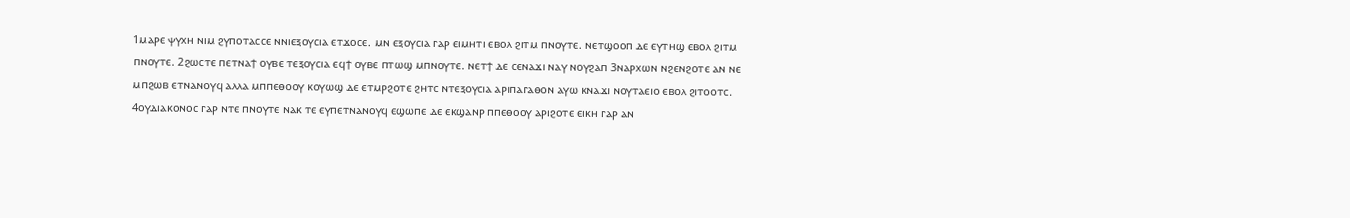1ⲙⲁⲣⲉ ⲯⲩⲭⲏ ⲛⲓⲙ ϩⲩⲡⲟⲧⲁⲥⲥⲉ ⲛⲛⲓⲉⲝⲟⲩⲥⲓⲁ ⲉⲧϫⲟⲥⲉ. ⲙⲛ ⲉⲝⲟⲩⲥⲓⲁ ⲅⲁⲣ ⲉⲓⲙⲏⲧⲓ ⲉⲃⲟⲗ ϩⲓⲧⲙ ⲡⲛⲟⲩⲧⲉ. ⲛⲉⲧϣⲟⲟⲡ ⲇⲉ ⲉⲩⲧⲏϣ ⲉⲃⲟⲗ ϩⲓⲧⲙ ⲡⲛⲟⲩⲧⲉ. 2ϩⲱⲥⲧⲉ ⲡⲉⲧⲛⲁϯ ⲟⲩⲃⲉ ⲧⲉⲝⲟⲩⲥⲓⲁ ⲉϥϯ ⲟⲩⲃⲉ ⲡⲧⲱϣ ⲙⲡⲛⲟⲩⲧⲉ. ⲛⲉⲧϯ ⲇⲉ ⲥⲉⲛⲁϫⲓ ⲛⲁⲩ ⲛⲟⲩϩⲁⲡ 3ⲛⲁⲣⲭⲱⲛ ⲛϩⲉⲛϩⲟⲧⲉ ⲁⲛ ⲛⲉ ⲙⲡϩⲱⲃ ⲉⲧⲛⲁⲛⲟⲩϥ ⲁⲗⲗⲁ ⲙⲡⲡⲉⲑⲟⲟⲩ ⲕⲟⲩⲱϣ ⲇⲉ ⲉⲧⲙⲣϩⲟⲧⲉ ϩⲏⲧⲥ ⲛⲧⲉⲝⲟⲩⲥⲓⲁ ⲁⲣⲓⲡⲁⲅⲁⲑⲟⲛ ⲁⲩⲱ ⲕⲛⲁϫⲓ ⲛⲟⲩⲧⲁⲉⲓⲟ ⲉⲃⲟⲗ ϩⲓⲧⲟⲟⲧⲥ. 4ⲟⲩⲇⲓⲁⲕⲟⲛⲟⲥ ⲅⲁⲣ ⲛⲧⲉ ⲡⲛⲟⲩⲧⲉ ⲛⲁⲕ ⲧⲉ ⲉⲩⲡⲉⲧⲛⲁⲛⲟⲩϥ ⲉϣⲱⲡⲉ ⲇⲉ ⲉⲕϣⲁⲛⲣ ⲡⲡⲉⲑⲟⲟⲩ ⲁⲣⲓϩⲟⲧⲉ ⲉⲓⲕⲏ ⲅⲁⲣ ⲁⲛ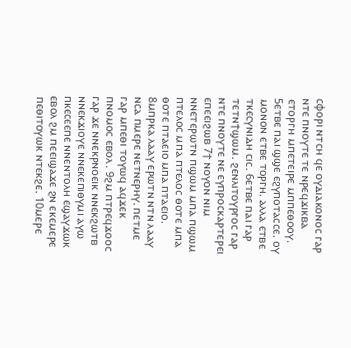ⲥⲫⲟⲣⲓ ⲛⲧⲥⲏ ϥⲉ ⲟⲩⲇⲓⲁⲕⲟⲛⲟⲥ ⲅⲁⲣ ⲛⲧⲉ ⲡⲛⲟⲩⲧⲉ ⲧⲉ ⲛⲣⲉϥϫⲓⲕⲃⲁ ⲉⲧⲟⲣⲅⲏ ⲙⲡⲉⲧⲉⲓⲣⲉ ⲙⲡⲡⲉⲑⲟⲟⲩ. 5ⲉⲧⲃⲉ ⲡⲁⲓ ϣϣⲉ ⲉϩⲩⲡⲟⲧⲁⲥⲥⲉ. ⲟⲩ ⲙⲟⲛⲟⲛ ⲉⲧⲃⲉ ⲧⲟⲣⲅⲏ. ⲁⲗⲗⲁ ⲉⲧⲃⲉ ⲧⲕⲉⲥⲩⲛⲓⲇⲏ ⲥⲓⲥ. 6ⲉⲧⲃⲉ ⲡⲁⲓ ⲅⲁⲣ ⲧⲉⲧⲛϯϣⲱⲙ. ϩⲉⲛⲗⲓⲧⲟⲩⲣⲅⲟⲥ ⲅⲁⲣ ⲛⲧⲉ ⲡⲛⲟⲩⲧⲉ ⲛⲉ ⲉⲩⲡⲣⲟⲥⲕⲁⲣⲧⲉⲣⲉⲓ ⲉⲡⲉⲉⲓϩⲱⲃ 7ϯ ⲛⲟⲩⲟⲛ ⲛⲓⲙ ⲛⲛⲉⲧⲉⲣⲱⲧⲛ ⲡϣⲱⲙ ⲙⲡⲁ ⲡϣⲱⲙ ⲡⲧⲉⲗⲟⲥ ⲙⲡⲁ ⲡⲧⲉⲗⲟⲥ ⲑⲟⲧⲉ ⲙⲡⲁ ⲑⲟⲧⲉ ⲡⲧⲁⲉⲓⲟ ⲙⲡⲁ ⲡⲧⲁⲉⲓⲟ.
8ⲙⲡⲣⲕⲁ ⲗⲁⲁⲩ ⲉⲣⲱⲧⲛ ⲛⲧⲛ ⲗⲁⲁⲩ ⲛⲥⲁ ⲡⲙⲉⲣⲉ ⲛⲉⲧⲛⲉⲣⲏⲩ. ⲡⲉⲧⲙⲉ ⲅⲁⲣ ⲙⲡⲉⲑⲓ ⲧⲟⲩⲱϥ ⲁϥϫⲉⲕ ⲡⲛⲟⲙⲟⲥ ⲉⲃⲟⲗ. 9ϩⲙ ⲡⲧⲣⲉϥϫⲟⲟⲥ ⲅⲁⲣ ϫⲉ ⲛⲛⲉⲕⲣⲛⲟⲉⲓⲕ ⲛⲛⲉⲕϩⲱⲧⲃ ⲛⲛⲉⲕϫⲓⲟⲩⲉ ⲛⲛⲉⲕⲉⲡⲓⲑⲩⲙⲓ ⲁⲩⲱ ⲡⲕⲉⲥⲉⲉⲡⲉ ⲛⲛⲉⲛⲧⲟⲗⲏ ⲉϣⲁⲩϫⲱⲕ ⲉⲃⲟⲗ ϩⲙ ⲡⲉⲉⲓϣⲁϫⲉ ϩⲛ ⲉⲕⲉⲙⲉⲣⲉ ⲡⲉⲑⲓⲧⲟⲩⲱⲕ ⲛⲧⲉⲕϩⲉ. 10ⲙⲉⲣⲉ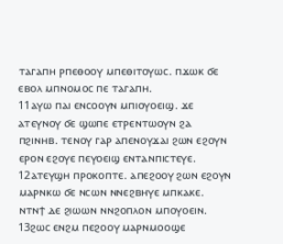ⲧⲁⲅⲁⲡⲏ ⲣⲡⲉⲑⲟⲟⲩ ⲙⲡⲉⲑⲓⲧⲟⲩⲱⲥ. ⲡϫⲱⲕ ϭⲉ ⲉⲃⲟⲗ ⲙⲡⲛⲟⲙⲟⲥ ⲡⲉ ⲧⲁⲅⲁⲡⲏ.
11ⲁⲩⲱ ⲡⲁⲓ ⲉⲛⲥⲟⲟⲩⲛ ⲙⲡⲓⲟⲩⲟⲉⲓϣ. ϫⲉ ⲁⲧⲉⲩⲛⲟⲩ ϭⲉ ϣⲱⲡⲉ ⲉⲧⲣⲉⲛⲧⲱⲟⲩⲛ ϩⲁ ⲡϩⲓⲛⲏⲃ. ⲧⲉⲛⲟⲩ ⲅⲁⲣ ⲁⲡⲉⲛⲟⲩϫⲁⲓ ϩⲱⲛ ⲉϩⲟⲩⲛ ⲉⲣⲟⲛ ⲉϩⲟⲩⲉ ⲡⲉⲩⲟⲉⲓϣ ⲉⲛⲧⲁⲛⲡⲓⲥⲧⲉⲩⲉ. 12ⲁⲧⲉⲩϣⲏ ⲡⲣⲟⲕⲟⲡⲧⲉ. ⲁⲡⲉϩⲟⲟⲩ ϩⲱⲛ ⲉϩⲟⲩⲛ ⲙⲁⲣⲛⲕⲱ ϭⲉ ⲛⲥⲱⲛ ⲛⲛⲉϩⲃⲏⲩⲉ ⲙⲡⲕⲁⲕⲉ. ⲛⲧⲛϯ ⲇⲉ ϩⲓⲱⲱⲛ ⲛⲛϩⲟⲡⲗⲟⲛ ⲙⲡⲟⲩⲟⲉⲓⲛ. 13ϩⲱⲥ ⲉⲛϩⲙ ⲡⲉϩⲟⲟⲩ ⲙⲁⲣⲛⲙⲟⲟϣⲉ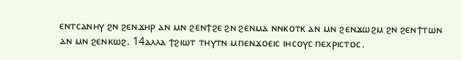ⲉⲛⲧⲥⲁⲛⲏⲩ ϩⲛ ϩⲉⲛϫⲏⲣ ⲁⲛ ⲙⲛ ϩⲉⲛϯϩⲉ ϩⲛ ϩⲉⲛⲙⲁ ⲛⲛⲕⲟⲧⲕ ⲁⲛ ⲙⲛ ϩⲉⲛϫⲱϩⲙ ϩⲛ ϩⲉⲛϯⲧⲱⲛ ⲁⲛ ⲙⲛ ϩⲉⲛⲕⲱϩ. 14ⲁⲗⲗⲁ ϯϩⲓⲱⲧ ⲧⲏⲩⲧⲛ ⲙⲡⲉⲛϫⲟⲉⲓⲥ ⲓⲏⲥⲟⲩⲥ ⲡⲉⲭⲣⲓⲥⲧⲟⲥ.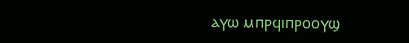ⲁⲩⲱ ⲙⲡⲣϥⲓⲡⲣⲟⲟⲩϣ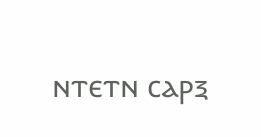ⲛⲧⲉⲧⲛ ⲥⲁⲣⲝ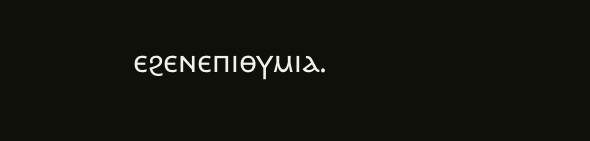ⲉϩⲉⲛⲉⲡⲓⲑⲩⲙⲓⲁ.